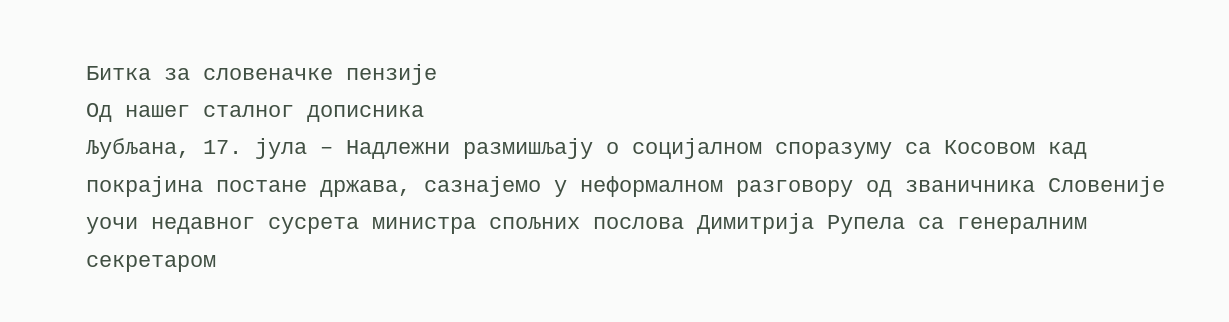Битка за словеначке пензије
Од нашег сталног дописника
Љубљана, 17. јула – Надлежни размишљају о социјалном споразуму са Косовом кад покрајина постане држава, сазнајемо у неформалном разговору од званичника Словеније уочи недавног сусрета министра спољних послова Димитрија Рупела са генералним секретаром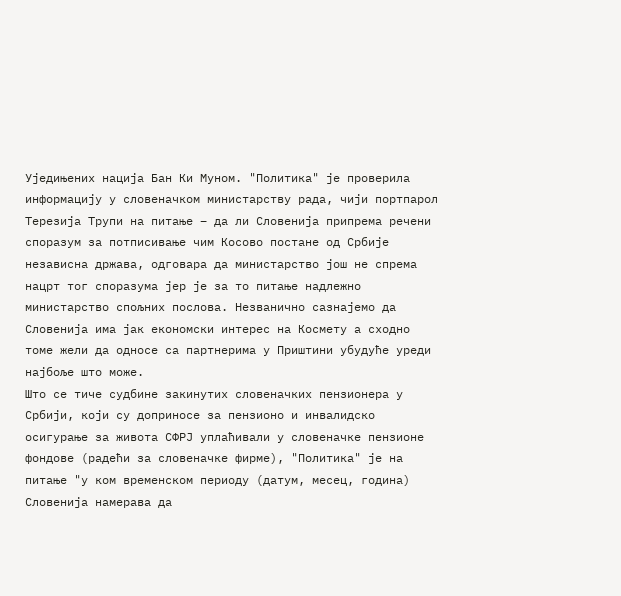Уједињених нација Бан Ки Муном. "Политика" је проверила информацију у словеначком министарству рада, чији портпарол Терезија Трупи на питање – да ли Словенија припрема речени споразум за потписивање чим Косово постане од Србије независна држава, одговара да министарство још не спрема нацрт тог споразума јер је за то питање надлежно министарство спољних послова. Незванично сазнајемо да Словенија има јак економски интерес на Космету а сходно томе жели да односе са партнерима у Приштини убудуће уреди најбоље што може.
Што се тиче судбине закинутих словеначких пензионера у Србији, који су доприносе за пензионо и инвалидско осигурање за живота СФРЈ уплаћивали у словеначке пензионе фондове (радећи за словеначке фирме), "Политика" је на питање "у ком временском периоду (датум, месец, година) Словенија намерава да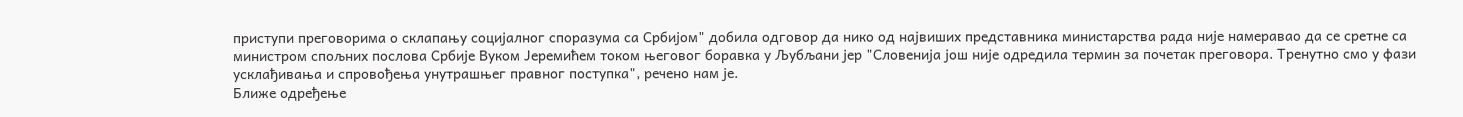приступи преговорима о склапању социјалног споразума са Србијом" добила одговор да нико од највиших представника министарства рада није намеравао да се сретне са министром спољних послова Србије Вуком Јеремићем током његовог боравка у Љубљани јер "Словенија још није одредила термин за почетак преговора. Тренутно смо у фази усклађивања и спровођења унутрашњег правног поступка", речено нам је.
Ближе одређење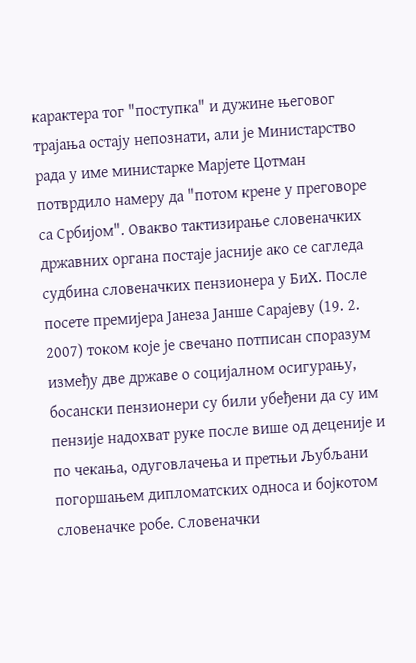карактера тог "поступка" и дужине његовог трајања остају непознати, али је Министарство рада у име министарке Марјете Цотман потврдило намеру да "потом крене у преговоре са Србијом". Овакво тактизирање словеначких државних органа постаје јасније ако се сагледа судбина словеначких пензионера у БиХ. После посете премијера Јанеза Јанше Сарајеву (19. 2. 2007) током које је свечано потписан споразум између две државе о социјалном осигурању, босански пензионери су били убеђени да су им пензије надохват руке после више од деценије и по чекања, одуговлачења и претњи Љубљани погоршањем дипломатских односа и бојкотом словеначке робе. Словеначки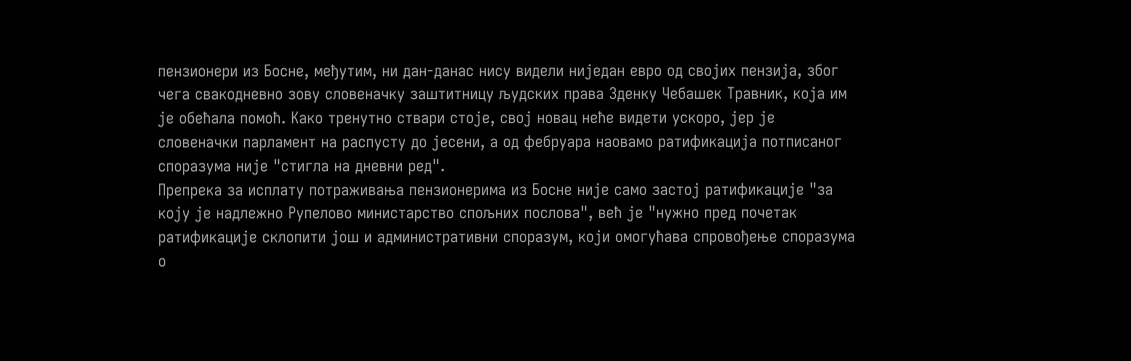пензионери из Босне, међутим, ни дан-данас нису видели ниједан евро од својих пензија, због чега свакодневно зову словеначку заштитницу људских права Зденку Чебашек Травник, која им је обећала помоћ. Како тренутно ствари стоје, свој новац неће видети ускоро, јер је словеначки парламент на распусту до јесени, а од фебруара наовамо ратификација потписаног споразума није "стигла на дневни ред".
Препрека за исплату потраживања пензионерима из Босне није само застој ратификације "за коју је надлежно Рупелово министарство спољних послова", већ је "нужно пред почетак ратификације склопити још и административни споразум, који омогућава спровођење споразума о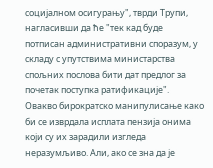социјалном осигурању", тврди Трупи, нагласивши да ће "тек кад буде потписан административни споразум, у складу с упутствима министарства спољних послова бити дат предлог за почетак поступка ратификације".
Овакво бирократско манипулисање како би се изврдала исплата пензија онима који су их зарадили изгледа неразумљиво. Али, ако се зна да је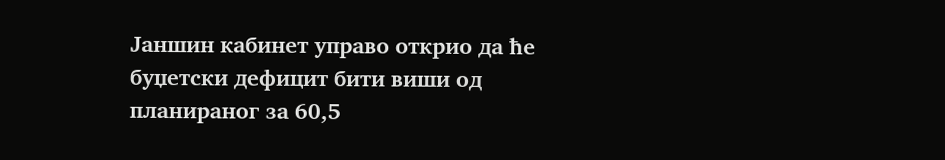Јаншин кабинет управо открио да ће буџетски дефицит бити виши од планираног за 60,5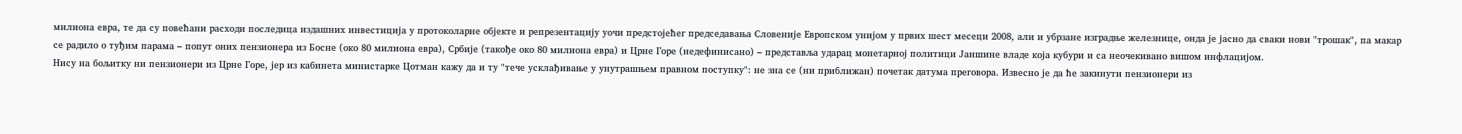милиона евра, те да су повећани расходи последица издашних инвестиција у протоколарне објекте и репрезентацију уочи предстојећег председавања Словеније Европском унијом у првих шест месеци 2008, али и убрзане изградње железнице, онда је јасно да сваки нови "трошак", па макар се радило о туђим парама – попут оних пензионера из Босне (око 80 милиона евра), Србије (такође око 80 милиона евра) и Црне Горе (недефинисано) – представља ударац монетарној политици Јаншине владе која кубури и са неочекивано вишом инфлацијом.
Нису на бољитку ни пензионери из Црне Горе, јер из кабинета министарке Цотман кажу да и ту "тече усклађивање у унутрашњем правном поступку": не зна се (ни приближан) почетак датума преговора. Извесно је да ће закинути пензионери из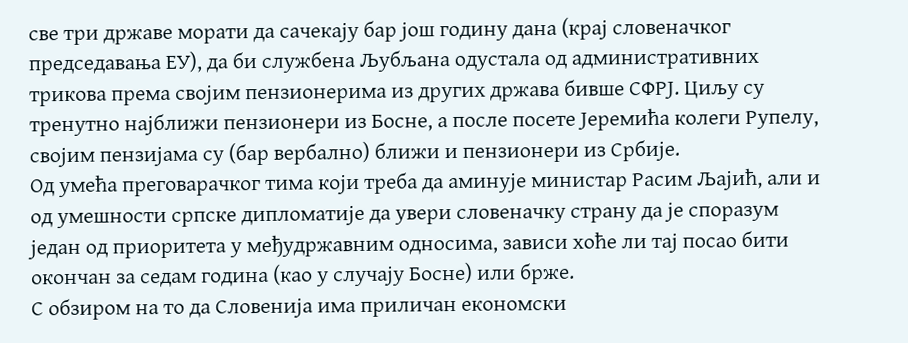све три државе морати да сачекају бар још годину дана (крај словеначког председавања ЕУ), да би службена Љубљана одустала од административних трикова према својим пензионерима из других држава бивше СФРЈ. Циљу су тренутно најближи пензионери из Босне, а после посете Јеремића колеги Рупелу, својим пензијама су (бар вербално) ближи и пензионери из Србије.
Од умећа преговарачког тима који треба да аминује министар Расим Љајић, али и од умешности српске дипломатије да увери словеначку страну да је споразум један од приоритета у међудржавним односима, зависи хоће ли тај посао бити окончан за седам година (као у случају Босне) или брже.
С обзиром на то да Словенија има приличан економски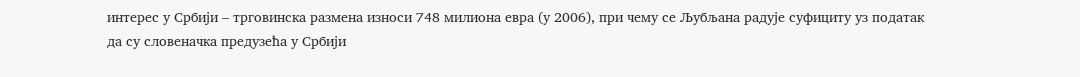интерес у Србији – трговинска размена износи 748 милиона евра (у 2006), при чему се Љубљана радује суфициту уз податак да су словеначка предузећа у Србији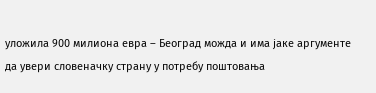уложила 900 милиона евра – Београд можда и има јаке аргументе да увери словеначку страну у потребу поштовања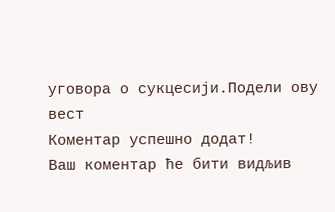уговора о сукцесији.Подели ову вест
Комeнтар успeшно додат!
Ваш комeнтар ћe бити видљив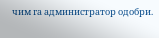чим га администратор одобри.